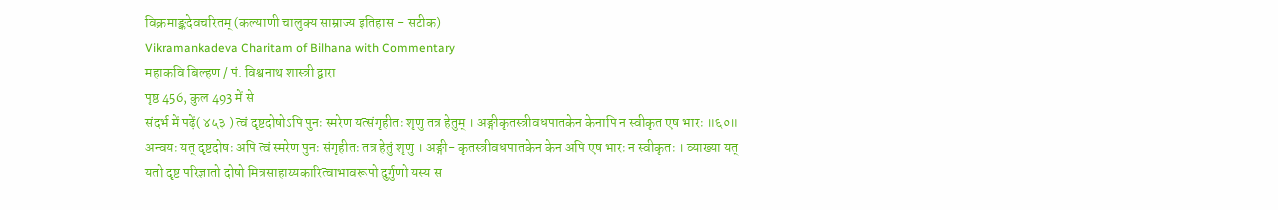विक्रमाङ्कदेवचरितम् (कल्याणी चालुक्य साम्राज्य इतिहास - सटीक)
Vikramankadeva Charitam of Bilhana with Commentary
महाकवि बिल्हण / पं. विश्वनाथ शास्त्री द्वारा
पृष्ठ 456, कुल 493 में से
संदर्भ में पढ़ें( ४५३ ) त्वं दृष्टदोषोऽपि पुनः स्मरेण यत्संगृहीतः शृणु तत्र हेतुम् । अङ्गीकृतस्त्रीवधपातकेन केनापि न स्वीकृत एष भारः ॥६०॥ अन्वयः यत् दृष्टदोषः अपि त्वं स्मरेण पुनः संगृहीतः तत्र हेतुं शृणु । अङ्गी- कृतस्त्रीवधपातकेन केन अपि एष भारः न स्वीकृतः । व्याख्या यत् यतो दृष्ट परिज्ञातो दोषो मित्रसाहाय्यकारित्वाभावरूपो दुर्गुणो यस्य स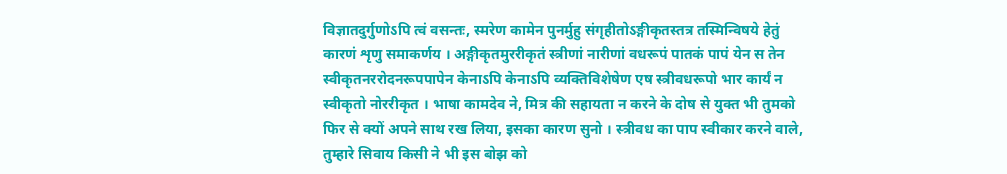विज्ञातदुर्गुणोऽपि त्वं वसन्तः, स्मरेण कामेन पुनर्मुहु संगृहीतोऽङ्गीकृतस्तत्र तस्मिन्विषये हेतुं कारणं शृणु समाकर्णय । अङ्गीकृतमुररीकृतं स्त्रीणां नारीणां वधरूपं पातकं पापं येन स तेन स्वीकृतनररोदनरूपपापेन केनाऽपि केनाऽपि व्यक्तिविशेषेण एष स्त्रीवधरूपो भार कार्यं न स्वीकृतो नोररीकृत । भाषा कामदेव ने, मित्र की सहायता न करने के दोष से युक्त भी तुमको फिर से क्यों अपने साथ रख लिया, इसका कारण सुनो । स्त्रीवध का पाप स्वीकार करने वाले, तुम्हारे सिवाय किसी ने भी इस बोझ को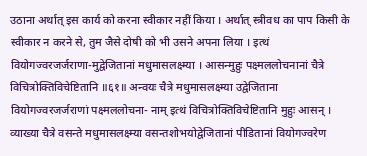उठाना अर्थात् इस कार्य को करना स्वीकार नहीं किया । अर्थात् स्त्रीवध का पाप किसी के स्वीकार न करने से, तुम जैसे दोषी को भी उसने अपना लिया । इत्थं वियोगज्वरजर्जराणा-मुद्वेजितानां मधुमासलक्ष्म्या । आसन्मुहुः पक्ष्मललोचनानां चैत्रे विचित्रोक्तिविचेष्टितानि ॥६१॥ अन्वयः चैत्रे मधुमासलक्ष्म्या उद्वेजिताना वियोगज्वरजर्जराणां पक्ष्मललोचना- नाम् इत्थं विचित्रोक्तिविचेष्टितानि मुहुः आसन् । व्याख्या चैत्रे वसन्ते मधुमासलक्ष्म्या वसन्तशोभयोद्वेजितानां पीडितानां वियोगज्वरेण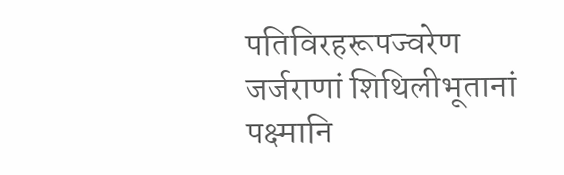पतिविरहरूपज्वरेण जर्जराणां शिथिलीभूतानां पक्ष्मानि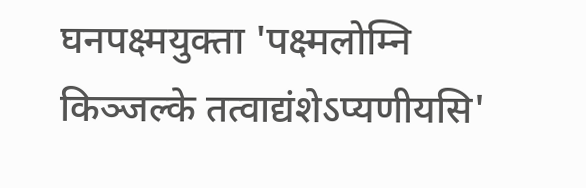घनपक्ष्मयुक्ता 'पक्ष्मलोम्नि किञ्जल्के तत्वाद्यंशेऽप्यणीयसि'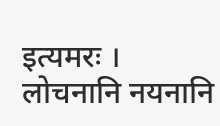इत्यमरः । लोचनानि नयनानि